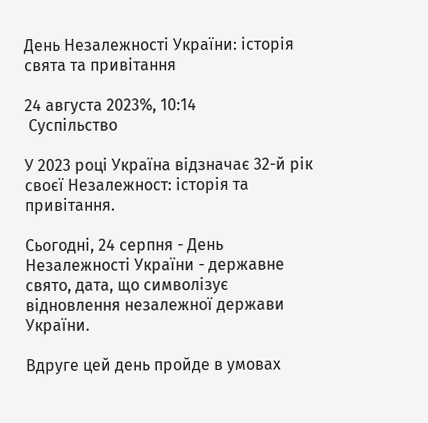День Незалежності України: історія свята та привітання

24 августа 2023%, 10:14
 Суспільство

У 2023 році Україна відзначає 32-й рік своєї Незалежност: історія та привітання.

Сьогодні, 24 серпня - День Незалежності України - державне свято, дата, що символізує відновлення незалежної держави України.

Вдруге цей день пройде в умовах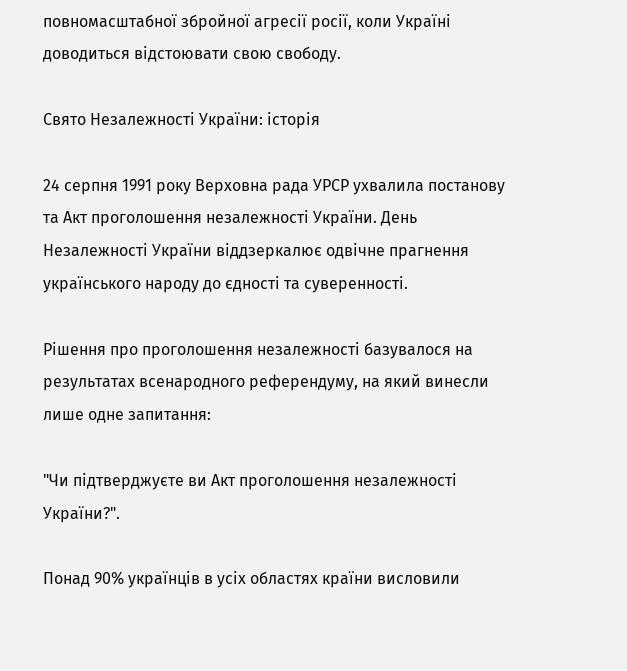повномасштабної збройної агресії росії, коли Україні доводиться відстоювати свою свободу.

Свято Незалежності України: історія

24 серпня 1991 року Верховна рада УРСР ухвалила постанову та Акт проголошення незалежності України. День Незалежності України віддзеркалює одвічне прагнення українського народу до єдності та суверенності.

Рішення про проголошення незалежності базувалося на результатах всенародного референдуму, на який винесли лише одне запитання:

"Чи підтверджуєте ви Акт проголошення незалежності України?".

Понад 90% українців в усіх областях країни висловили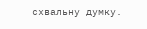схвальну думку.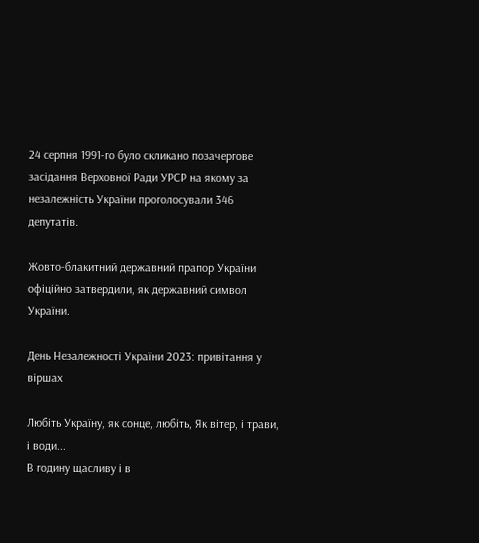24 серпня 1991-го було скликано позачергове засідання Верховної Ради УРСР на якому за незалежність України проголосували 346 депутатів.

Жовто-блакитний державний прапор України офіційно затвердили, як державний символ України.

День Незалежності України 2023: привітання у віршах

Любіть Україну, як сонце, любіть, Як вітер, і трави, і води...
В годину щасливу і в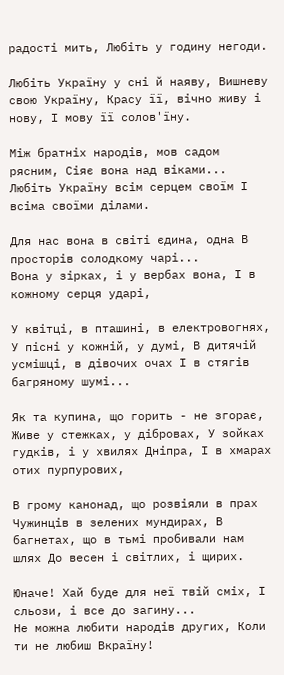радості мить, Любіть у годину негоди.

Любіть Україну у сні й наяву, Вишневу свою Україну, Красу її, вічно живу і нову, І мову її солов'їну.

Між братніх народів, мов садом рясним, Сіяє вона над віками...
Любіть Україну всім серцем своїм І всіма своїми ділами.

Для нас вона в світі єдина, одна В просторів солодкому чарі...
Вона у зірках, і у вербах вона, І в кожному серця ударі,

У квітці, в пташині, в електровогнях, У пісні у кожній, у думі, В дитячій усмішці, в дівочих очах І в стягів багряному шумі...

Як та купина, що горить - не згорає, Живе у стежках, у дібровах, У зойках гудків, і у хвилях Дніпра, І в хмарах отих пурпурових,

В грому канонад, що розвіяли в прах Чужинців в зелених мундирах, В багнетах, що в тьмі пробивали нам шлях До весен і світлих, і щирих.

Юначе! Хай буде для неї твій сміх, І сльози, і все до загину...
Не можна любити народів других, Коли ти не любиш Вкраїну!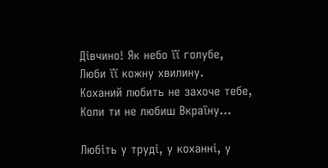Дівчино! Як небо її голубе, Люби її кожну хвилину.
Коханий любить не захоче тебе, Коли ти не любиш Вкраїну...

Любіть у труді, у коханні, у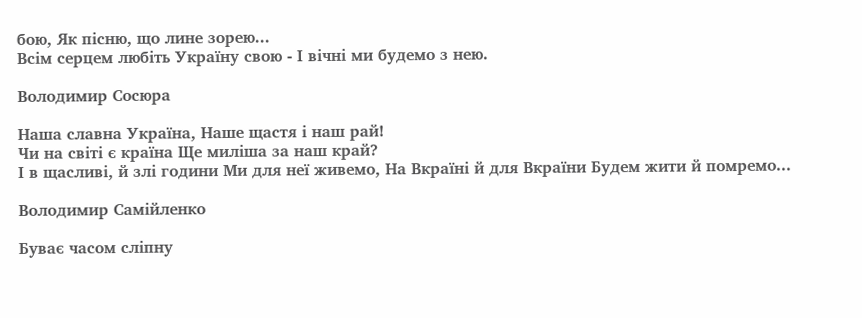бою, Як пісню, що лине зорею...
Всім серцем любіть Україну свою - І вічні ми будемо з нею.

Володимир Сосюра

Наша славна Україна, Наше щастя і наш рай!
Чи на світі є країна Ще миліша за наш край?
І в щасливі, й злі години Ми для неї живемо, На Вкраїні й для Вкраїни Будем жити й помремо...

Володимир Самійленко

Буває часом сліпну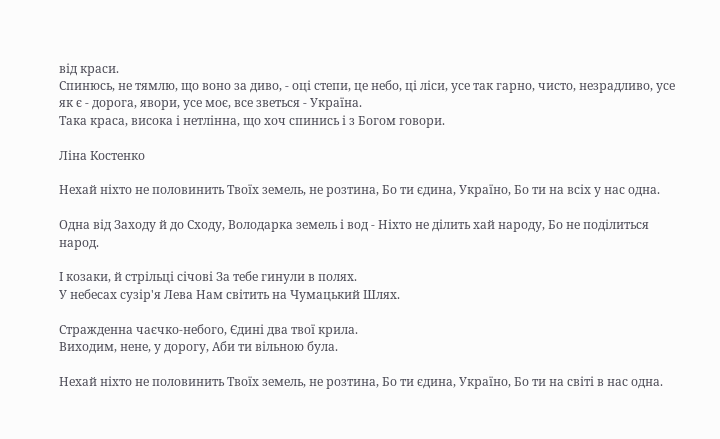від краси.
Спинюсь, не тямлю, що воно за диво, - оці степи, це небо, ці ліси, усе так гарно, чисто, незрадливо, усе як є - дорога, явори, усе моє, все зветься - Україна.
Така краса, висока і нетлінна, що хоч спинись і з Богом говори.

Ліна Костенко

Нехай ніхто не половинить Твоїх земель, не розтина, Бо ти єдина, Україно, Бо ти на всіх у нас одна.

Одна від Заходу й до Сходу, Володарка земель і вод - Ніхто не ділить хай народу, Бо не поділиться народ.

І козаки, й стрільці січові За тебе гинули в полях.
У небесах сузір'я Лева Нам світить на Чумацький Шлях.

Стражденна чаєчко-небого, Єдині два твої крила.
Виходим, нене, у дорогу, Аби ти вільною була.

Нехай ніхто не половинить Твоїх земель, не розтина, Бо ти єдина, Україно, Бо ти на світі в нас одна.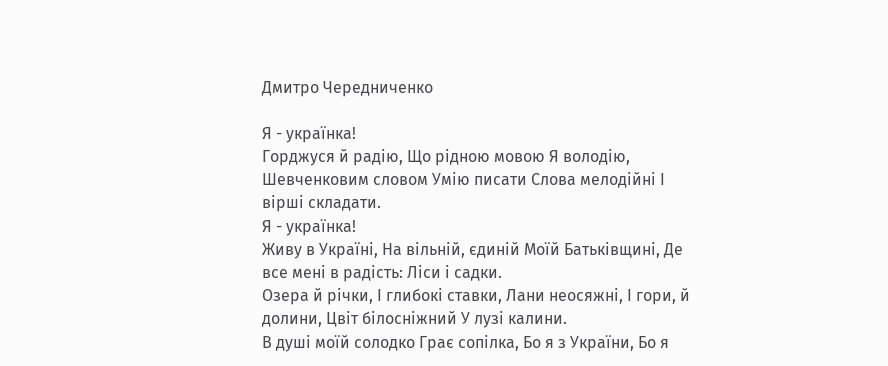Дмитро Чередниченко

Я - українка!
Горджуся й радію, Що рідною мовою Я володію, Шевченковим словом Умію писати Слова мелодійні І вірші складати.
Я - українка!
Живу в Україні, На вільній, єдиній Моїй Батьківщині, Де все мені в радість: Ліси і садки.
Озера й річки, І глибокі ставки, Лани неосяжні, І гори, й долини, Цвіт білосніжний У лузі калини.
В душі моїй солодко Грає сопілка, Бо я з України, Бо я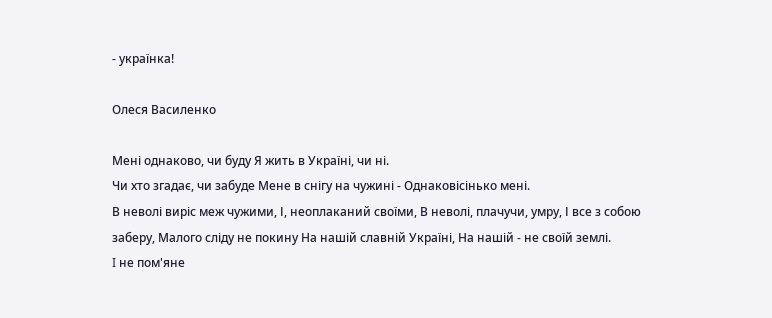- українка!

Олеся Василенко

Мені однаково, чи буду Я жить в Україні, чи ні.
Чи хто згадає, чи забуде Мене в снігу на чужині - Однаковісінько мені.
В неволі виріс меж чужими, І, неоплаканий своїми, В неволі, плачучи, умру, І все з собою заберу, Малого сліду не покину На нашій славній Україні, На нашій - не своїй землі.
I не пом'яне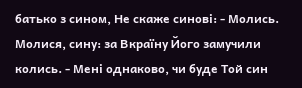батько з сином, Не скаже синові: - Молись.
Молися, сину: за Вкраїну Його замучили колись. - Мені однаково, чи буде Той син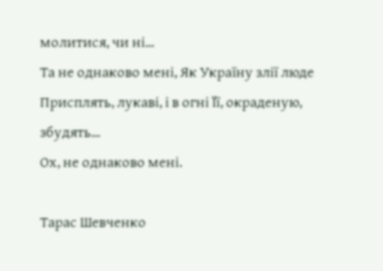молитися, чи ні...
Та не однаково мені, Як Україну злії люде Присплять, лукаві, і в огні Її, окраденую, збудять...
Ох, не однаково мені.

Тарас Шевченко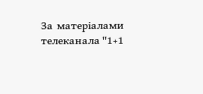За  матеріалами телеканала "1+1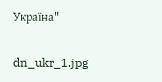Україна"

dn_ukr_1.jpg